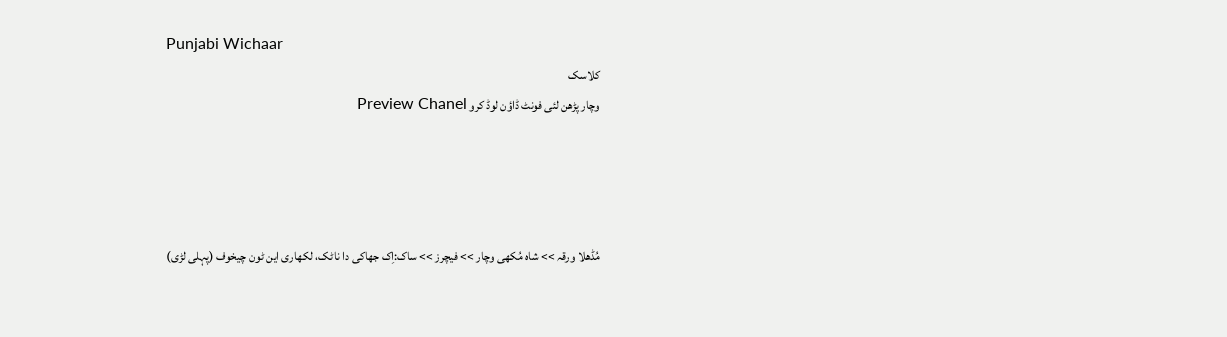Punjabi Wichaar
کلاسک
وچار پڑھن لئی فونٹ ڈاؤن لوڈ کرو Preview Chanel




مُڈھلا ورقہ >> شاہ مُکھی وچار >> فیچرز >> ساک:اِک جھاکی دا ناٹک، لکھاری این ٹون چیخوف (پہلی لڑی)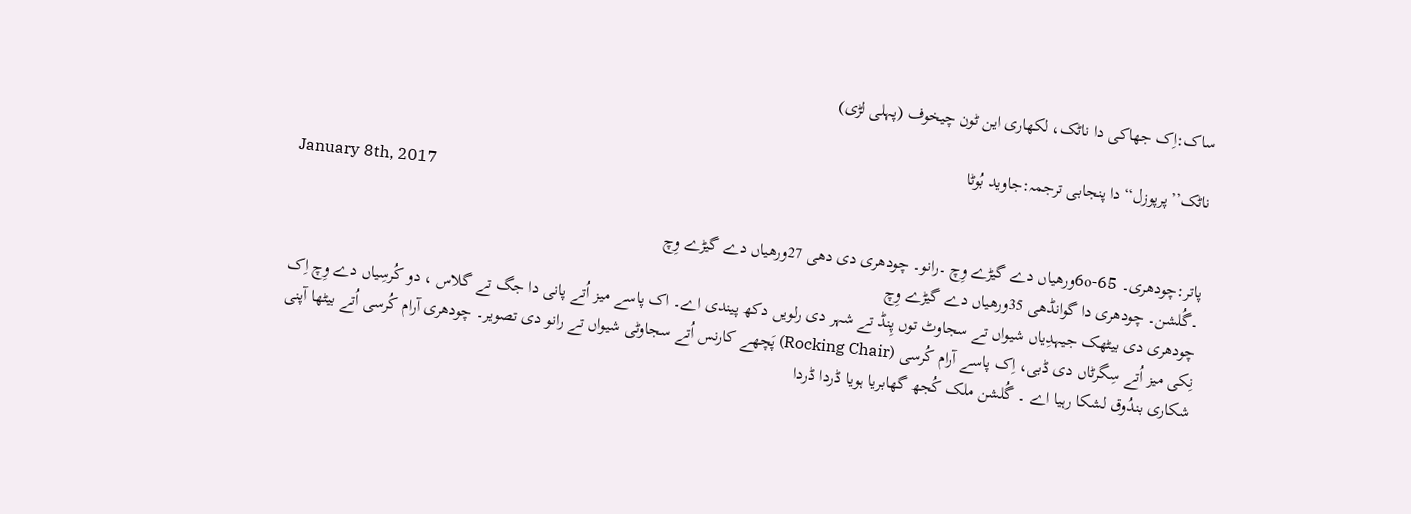ساک:اِک جھاکی دا ناٹک، لکھاری این ٹون چیخوف (پہلی لڑی)

ناٹک’’پرپوزل‘‘دا پنجابی ترجمہ:جاوید بُوٹا
January 8th, 2017

پاتر:چودھری۔ 65-6oورھیاں دے گیڑے وِچ ۔رانو۔ چودھری دی دھی 27ورھیاں دے گیڑے وِچ
۔گُلشن۔ چودھری دا گوانڈھی 35ورھیاں دے گیڑے وِچ
چودھری دی بیٹھک جیہدِیاں شیواں تے سجاوٹ توں پِنڈ تے شہر دی رلویں دکھ پیندی اے۔ اک پاسے میز اُتے پانی دا جگ تے گلاس ، دو کُرسِیاں دے وِچ اِک نِکی میز اُتے سِگرٹاں دی ڈبی، اِک پاسے آرام کُرسی (Rocking Chair) پَچھے کارنس اُتے سجاوٹی شیواں تے رانو دی تصویر۔ چودھری آرام کُرسی اُتے بیٹھا آپنی شکاری بندُوق لشکا رہیا اے ۔ گُلشن ملک کُجھ گھابریا ہویا ڈردا ڈردا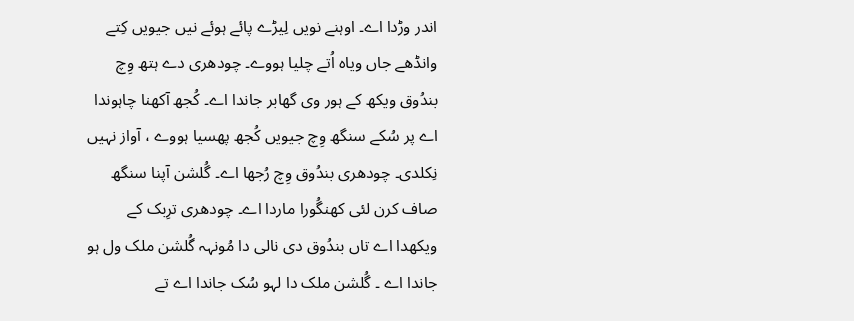اندر وڑدا اے۔ اوہنے نویں لِیڑے پائے ہوئے نیں جیویں کِتے وانڈھے جاں ویاہ اُتے چلیا ہووے۔ چودھری دے ہتھ وِچ بندُوق ویکھ کے ہور وی گھابر جاندا اے۔ کُجھ آکھنا چاہوندا اے پر سُکے سنگھ وِچ جیویں کُجھ پھسیا ہووے ، آواز نہیں نِکلدی۔ چودھری بندُوق وِچ رُجھا اے۔ گُلشن آپنا سنگھ صاف کرن لئی کھنگُورا ماردا اے۔ چودھری ترِبک کے ویکھدا اے تاں بندُوق دی نالی دا مُونہہ گُلشن ملک ول ہو جاندا اے ۔ گُلشن ملک دا لہو سُک جاندا اے تے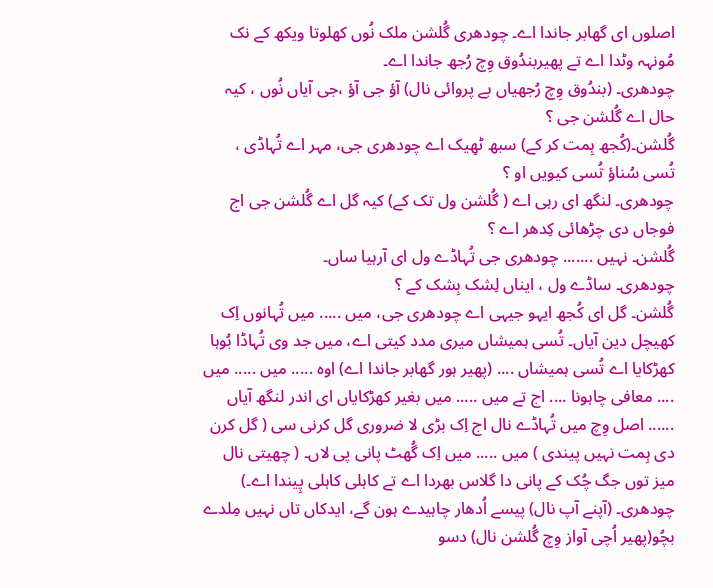اصلوں ای گھابر جاندا اے۔ چودھری گُلشن ملک نُوں کھلوتا ویکھ کے نک مُونہہ وٹدا اے تے پھیربندُوق وِچ رُجھ جاندا اے۔
چودھری۔ (بندُوق وِچ رُجھیاں بے پروائی نال) آؤ جی آؤ ،جی آیاں نُوں ، کیہ حال اے گُلشن جی ؟
گُلشن۔(کُجھ ہِمت کر کے) سبھ ٹھِیک اے چودھری جی، مہر اے تُہاڈی ، تُسی سُناؤ تُسی کیویں او ؟
چودھری۔ لنگھ ای رہی اے ( گُلشن ول تک کے) کیہ گل اے گُلشن جی اج فوجاں دی چڑھائی کِدھر اے ؟
گُلشن۔ نہیں ....... چودھری جی تُہاڈے ول ای آرہیا ساں۔
چودھری۔ ساڈے ول ، ایناں لِشک بِشک کے ؟
گُلشن۔ گل ای کُجھ ایہو جیہی اے چودھری جی، میں ..... میں تُہانوں اِک کھیچل دین آیاں۔ تُسی ہمیشاں میری مدد کیتی اے، میں جد وی تُہاڈا بُوہا کھڑکایا اے تُسی ہمیشاں .... (پھیر ہور گھابر جاندا اے) اوہ ..... میں ..... میں .... معافی چاہونا .... اج تے میں ..... میں بغیر کھڑکایاں ای اندر لنگھ آیاں ...... اصل وِچ میں تُہاڈے نال اج اِک بڑی لا ضروری گل کرنی سی ( گل کرن دی ہِمت نہیں پیندی ) میں ..... میں اِک گُھٹ پانی پی لاں۔ ( چھیتی نال میز توں جگ چُک کے پانی دا گلاس بھردا اے تے کاہلی کاہلی پِیندا اے۔)
چودھری۔ (آپنے آپ نال) پیسے اُدھار چاہیدے ہون گے، ایدکاں تاں نہیں مِلدے بچُو(پھیر اُچی آواز وِچ گُلشن نال) دسو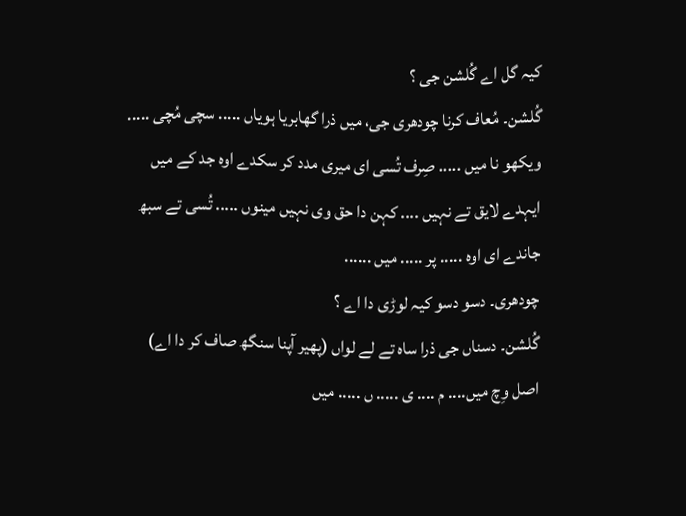کیہ گل اے گُلشن جی ؟
گُلشن۔ مُعاف کرنا چودھری جی، میں ذرا گھابریا ہویاں ..... سچی مُچی ..... ویکھو نا میں ..... صِرف تُسی ای میری مدد کر سکدے اوہ جد کے میں ایہدے لایق تے نہیں .... کہن دا حق وی نہیں مینوں ..... تُسی تے سبھ جاندے ای اوہ ..... پر ..... میں ......
چودھری۔ دسو دسو کیہ لوڑی دا اے ؟
گُلشن۔ دسناں جی ذرا ساہ تے لے لواں (پھیر آپنا سنگھ صاف کر دا اے) اصل وِچ میں.... م .... ی ..... ں ..... میں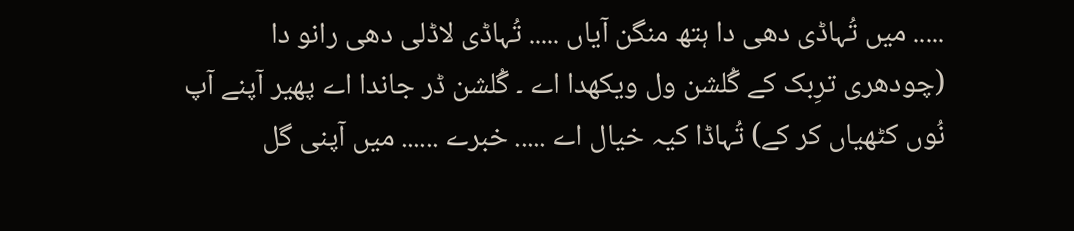..... میں تُہاڈی دھی دا ہتھ منگن آیاں ..... تُہاڈی لاڈلی دھی رانو دا (چودھری ترِبک کے گُلشن ول ویکھدا اے ۔ گُلشن ڈر جاندا اے پھیر آپنے آپ نُوں کٹھیاں کر کے) تُہاڈا کیہ خیال اے ..... خبرے ...... میں آپنی گل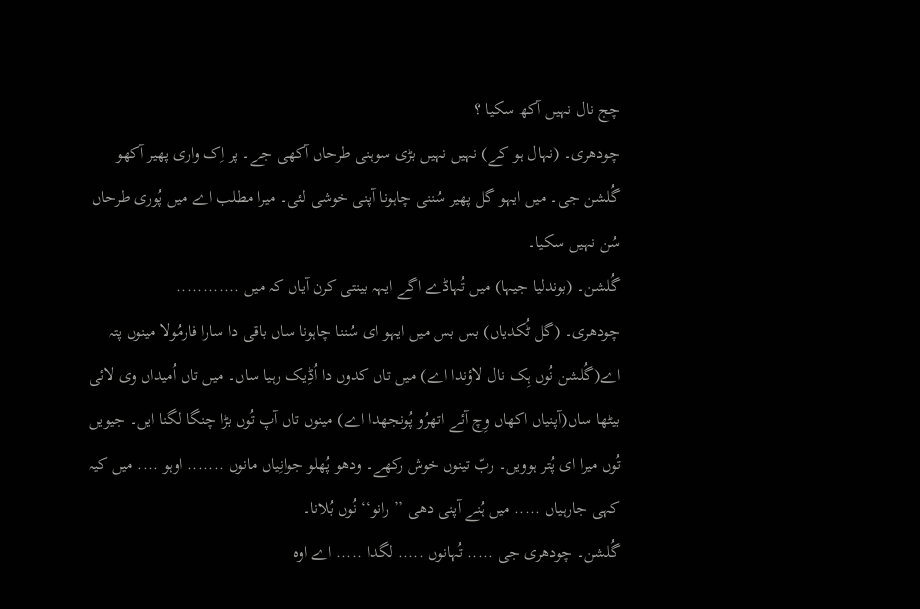چج نال نہیں آکھ سکیا ؟
چودھری۔ (نہال ہو کے) نہیں نہیں بڑی سوہنی طرحاں آکھی جے۔ پر اِک واری پھیر آکھو گُلشن جی۔ میں ایہو گل پھیر سُننی چاہونا آپنی خوشی لئی۔ میرا مطلب اے میں پُوری طرحاں سُن نہیں سکیا۔
گُلشن۔ (بوندلیا جیہا) میں تُہاڈے اگے ایہہ بینتی کرن آیاں کہ میں ............
چودھری۔ (گل ٹُکدیاں) بس بس میں ایہو ای سُننا چاہونا ساں باقی دا سارا فارمُولا مینوں پتہ اے(گُلشن نُوں ہِک نال لاؤندا اے) میں تاں کدوں دا اُڈِیک رہیا ساں۔ میں تاں اُمیداں وی لائی بیٹھا ساں(آپنیاں اکھاں وِچ آئے اتھرُو پُونجھدا اے) مینوں تاں آپ تُوں بڑا چنگا لگنا ایں۔ جیویں تُوں میرا ای پُتر ہوویں۔ ربّ تینوں خوش رکھے۔ ودھو پُھلو جوانِیاں مانوں ....... اوہو .... میں کیہ کہی جارہیاں ..... میں ہُنے آپنی دھی ’’ رانو‘‘ نُوں بُلانا۔
گُلشن۔ چودھری جی ..... تُہانوں ..... لگدا ..... اے اوہ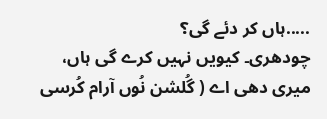.....ہاں کر دئے گی؟
چودھری۔ کیویں نہیں کرے گی ہاں، میری دھی اے ( گُلشن نُوں آرام کُرسی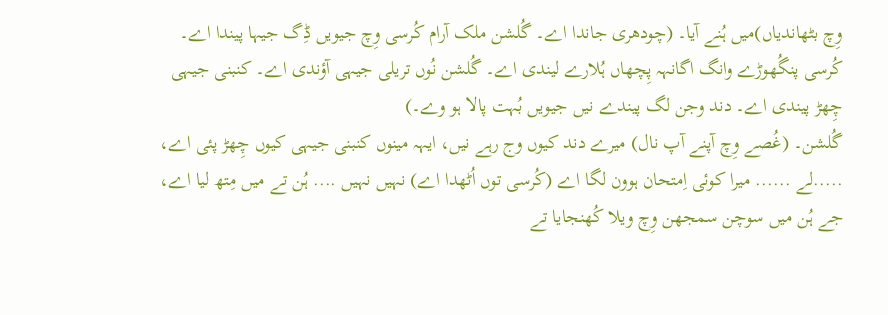وِچ بٹھاندیاں)میں ہُنے آیا۔ (چودھری جاندا اے۔ گُلشن ملک آرام کُرسی وِچ جیویں ڈِگ جیہا پیندا اے۔ کُرسی پنگُھوڑے وانگ اگانہہ پِچھاں ہُلارے لیندی اے۔ گُلشن نُوں تریلی جیہی آؤندی اے۔ کنبنی جیہی چِھڑ پیندی اے۔ دند وجن لگ پیندے نیں جیویں بُہت پالا ہو وے۔)
گُلشن۔ (غُصے وِچ آپنے آپ نال) میرے دند کیوں وج رہے نیں، ایہہ مینوں کنبنی جیہی کیوں چِھڑ پئی اے، .....لے ...... میرا کوئی اِمتحان ہوون لگا اے (کُرسی توں اُٹھدا اے) نہیں نہیں .... ہُن تے میں مِتھ لیا اے، جے ہُن میں سوچن سمجھن وِچ ویلا کُھنجایا تے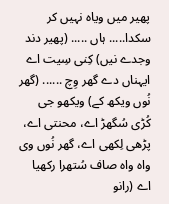پھیر میں ویاہ نہیں کر سکدا..... ہاں ..... (پھیر دند وجدے نیں) کِنی سِیت اے ایہناں دے گھر وِچ ...... (گھر نُوں ویکھ کے) ویکھو جی کُڑی سُگھڑ اے، محنتی اے، پڑھی لِکھی اے، گھر نُوں وی واہ واہ صاف سُتھرا رکھیا اے (رانو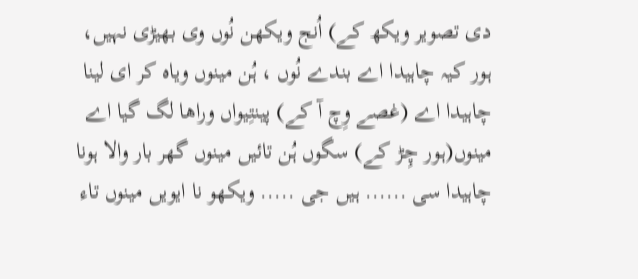دی تصویر ویکھ کے) اُنج ویکھن نُوں وی بھیڑی نہیں، ہور کیہ چاہیدا اے بندے نُوں ، ہُن مینوں ویاہ کر ای لینا چاہیدا اے (غصے وِچ آ کے) پینتِیواں وراھا لگ گیا اے مینوں(ہور چِڑ کے) سگوں ہُن تائیں مینوں گھر بار والا ہونا چاہیدا سی ...... ہیں جی ..... ویکھو نا ایویں مینوں تاء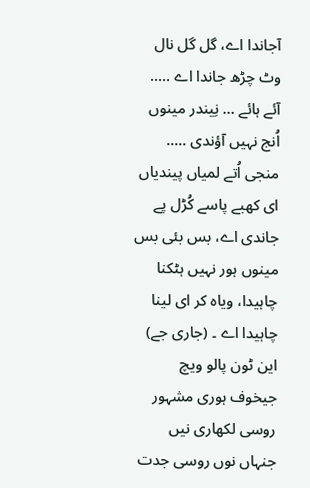آجاندا اے، گل گل نال وٹ چڑھ جاندا اے ..... آئے ہائے ... نِیندر مینوں اُنج نہیں آؤندی ..... منجی اُتے لمیاں پیندیاں ای کھبے پاسے کُڑل پے جاندی اے، بس بئی بس مینوں ہور نہیں ہٹکنا چاہیدا، ویاہ کر ای لینا چاہیدا اے ۔ (جاری جے)
این ٹون پالو ویچ جیخوف ہوری مشہور روسی لکھاری نیں جنہاں نوں روسی جدت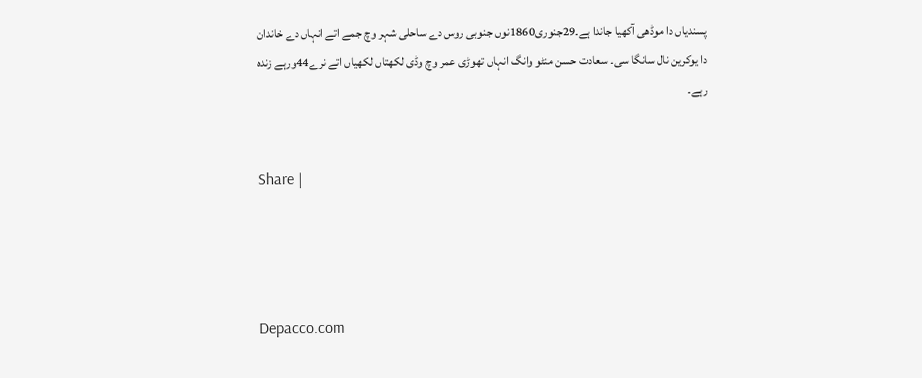پسندیاں دا موڈھی آکھیا جاندا ہے۔29جنوری1860نوں جنوبی روس دے ساحلی شہر وچ جمے اتے انہاں دے خاندان دا یوکرین نال سانگا سی۔ سعادت حسن منٹو وانگ انہاں تھوڑی عمر وچ وڈی لکھتاں لکھیاں اتے نرے44ورہے زندہ رہے۔


Share |




Depacco.com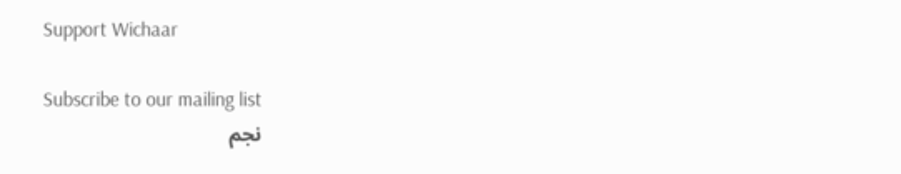Support Wichaar

Subscribe to our mailing list
نجم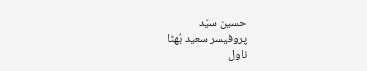حسین سیّد
پروفیسر سعید بُھٹا
ناول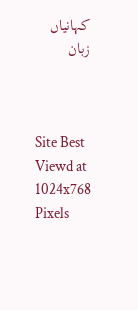کہانیاں
زبان



Site Best Viewd at 1024x768 Pixels